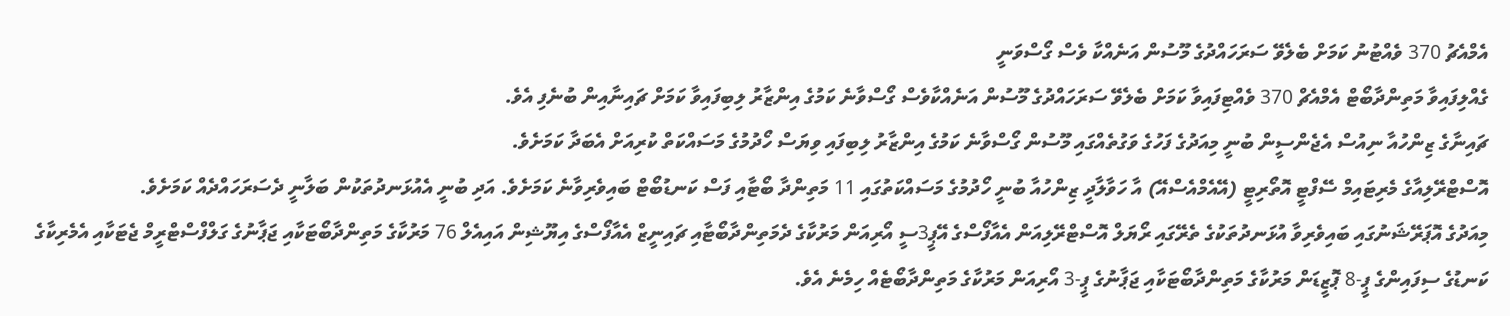އެމްއެޗު 370 ވެއްޓުނު ކަމަށް ބެލެވޭ ސަރަހައްދުގެ މޫސުން އަނެއްކާ ވެސް ގޯސްވަނީ
ގެއްލިފައިވާ މަތިންދާބޯޓް އެމްއެޗް 370 ވެއްޓިފައިވާ ކަމަށް ބެލެވޭ ސަރަހައްދުގެ މޫސުން އަނެއްކާވެސް ގޯސްވާނެ ކަމުގެ އިންޒާރު ލިބިފައިވާ ކަމަށް ޗައިނާއިން ބުނެފި އެވެ.
ޗައިނާގެ ޒިންހުއާ ނިއުސް އެޖެންސީން ބުނީ މިއަދުގެ ފަހުގެ ވަގުތެއްގައި މޫސުން ގޯސްވާނެ ކަމުގެ އިންޒާރު ލިބިފައި ވިޔަސް ހޯދުމުގެ މަސައްކަތް ކުރިއަށް އެބަދާ ކަމަށެވެ.
އޮސްޓްރޭލިއާގެ މެރިޓައިމް ސޭފްޓީ އޮތޯރިޓީ (އޭއެމްއެސްއޭ) އާ ހަވާލާދީ ޒިންހުއާ ބުނީ ހޯދުމުގެ މަސައްކަތުގައި 11 މަތިންދާ ބޯޓާއި ފަސް ކަނޑުބޯޓް ބައިވެރިވާނެ ކަމަށެވެ. އަދި ބުނީ އެއުޅަނދުތަކުން ބަލާނީ ދެސަރަހައްދެއް ކަމަށެވެ.
މިއަދުގެ އޮޕަރޭޝަނުގައި ބައިވެރިވާ އުޅަނދުތަކުގެ ތެރޭގައި ރޯޔަލް އޮސްޓްރޭލިއަން އެއާފޯސްގެ އޭޕީ3ސީ އޯރިއަން މަރުކާގެ ދެމަތިންދާބޯޓާއި ޗައިނީޒް އެއާފޯސްގެ އިޔޫޝިން އައިއެލް 76 މަރުކާގެ މަތިންދާބޯޓަކާއި ޖަޕާނުގެ ގަލްފްސްޓްރީމް ޖެޓަކާއި އެމެރިކާގެ ކަނޑުގެ ސިފައިންގެ ޕީ-8 ޕޮޒީޑަން މަރުކާގެ މަތިންދާބޯޓަކާއި ޖަޕާނުގެ ޕީ-3 އޯރިއަން މަރުކާގެ މަތިންދާބޯޓެއް ހިމެނެ އެވެ.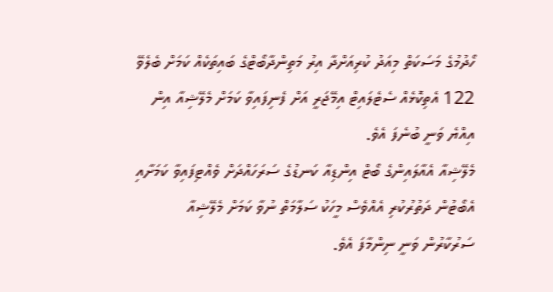ހޯދުމުގެ މަސަކަތް މިއަދު ކުރިއަށްދާ އިރު މަތިންދާބޯޓްގެ ބައިތަކެއް ކަމަށް ބެލެވޭ 122 އެތިކޮޅެއް ސެޓެލައިޓް އިމޭޖަރީ އަށް ފެނިފައިވާ ކަމަށް މެލޭޝިއާ އިން އިއްޔެ ވަނީ ބުނެފަ އެވެ.
މެލޭޝިއާ އެއާލައިންގެ ބޯޓް އިންޑިއާ ކަނޑުގެ ސަރަހައްދަށް ވެއްޓިފައިވާ ކަމަށާއި އެބޯޓުން ދަތުރުކުރި އެއްވެސް މީހަކު ސަލާމަތް ނުވާ ކަމަށް މެލޭޝިއާ ސަރުކާރުން ވަނީ ނިންމާފަ އެވެ.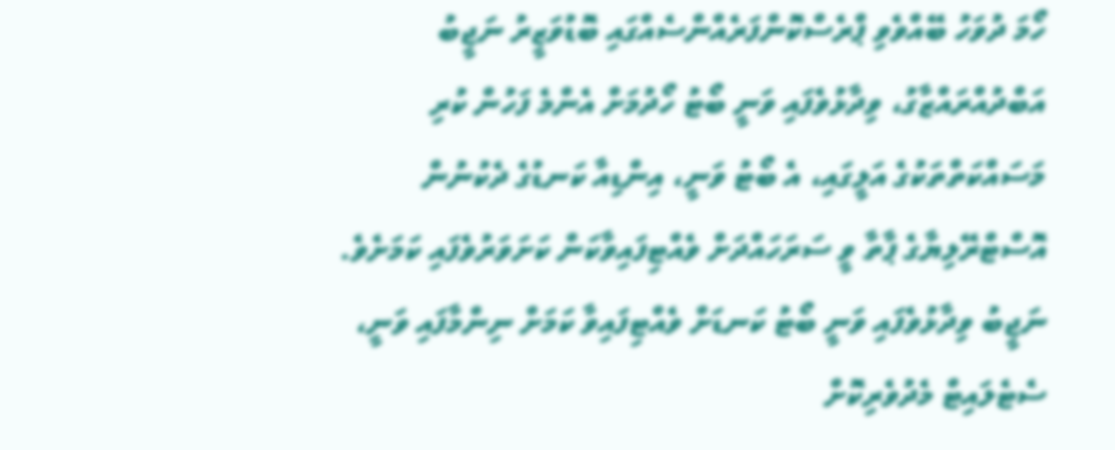ހޯމަ ދުވަހު ބޭއްވެވި ޕްރެސްކޮންފަރެއްންސެއްގައި ބޮޑުވަޒީރު ނަޖީބު އަބްދުއްރައްޒާގު، ވިދާޅުވެފައި ވަނީ ބޯޓު ހޯދުމަށް އެންމެ ފަހުން ކުރި މަސައްކަތްތަކުގެ އަލީގައި، އެ ބޯޓު ވަނީ، އިންޑިއާ ކަނޑުގެ ދެކުނުން އޮސްޓްރޭލިޔާގެ ޕާތާ ވީ ސަރަހައްދަށް ވެއްޓިފައިވާކަން ކަށަވަރުވެފައި ކަމަށެވެ.
ނަޖީބު ވިދާޅުވެފައި ވަނީ ބޯޓު ކަނޑަށް ވެއްޓިފައިވާ ކަމަށް ނިންމާފައި ވަނީ، ސެޓެލައިޓް މެދުވެރިކޮށް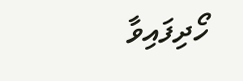ހޯދިފައިވާ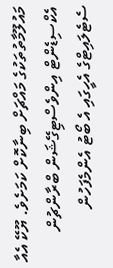މައުލޫމާތުތަކުގެ މައްޗަށް ބިނާކޮށް ކަމަށެވެ. ޔޫކޭ އެއާ އެކްސިޑެންޓް އިންވެސްޓިގޭޝަން ބްރާންޗުން ސެޓެލައިޓްގެ އެހީގައި އެ ބޯޓު އެންމެފަހުން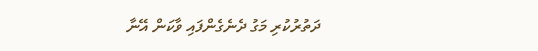ދަތުރުކުރި މަގު ދެނެގެންފައި ވާކަން އޭނާ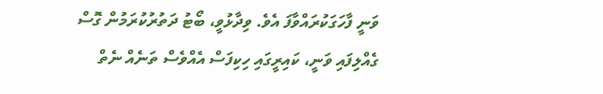ވަނީ ފާހަގަކުރައްވާފަ އެވެ. ވިދާޅުވީ، ބޯޓު ދަތުރުކުރަމުން ގޮސް ގެއްލިފައި ވަނީ، ކައިރީގައި ހިކިފަސް އެއްވެސް ތަނެއް ނެތް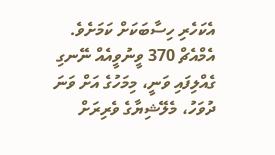އެކަހެރި ހިސާބަކަށް ކަމަށެވެ.
އެމްއެޗް 370 ވީނުވީއެއް ނޭނގި ގެއްލިފައި ވަނީ، މިމަހުގެ އަށް ވަނަ ދުވަހު، މެލޭޝިޔާގެ ވެރިރަށް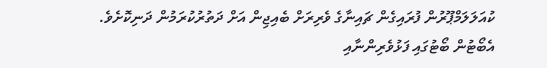ކުއަލަލަމްޕޫރުން ފުރައިގެން ޗައިނާގެ ވެރިރަށް ބެއިޖިން އަށް ދަތުރުކުރަމުން ދަނިކޮށެވެ. އެބޯޓުން ބޯޓުގައި ފަޅުވެރިންނާއި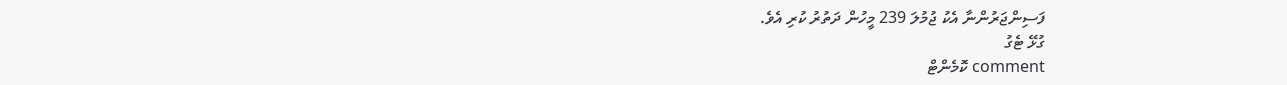ފަސިންޖަރުންނާ އެކު ޖުމުލަ 239 މީހުން ދަތުރު ކުރި އެވެ.
ގުޅޭ ޓެގު
comment ކޮމެންޓް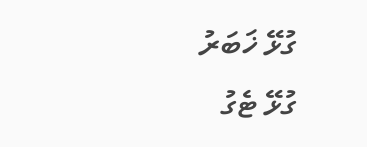ގުޅޭ ޚަބަރު
ގުޅޭ ޓެގު